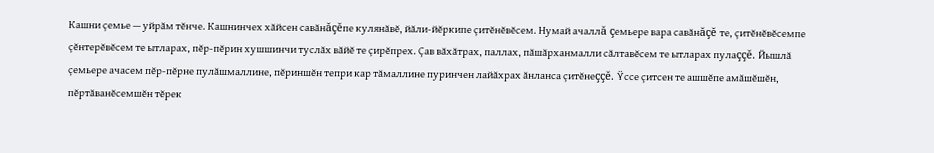Кашни çемье — уйрăм тĕнче. Кашнинчех хăйсен савăнăçĕпе кулянăвĕ, йăли-йĕркипе çитĕнĕвĕсем. Нумай ачаллă çемьере вара савăнăçĕ те, çитĕнĕвĕсемпе çĕнтерĕвĕсем те ытларах, пĕр-пĕрин хушшинчи туслăх вăйĕ те çирĕпрех. Çав вăхăтрах, паллах, пăшăрханмалли сăлтавĕсем те ытларах пулаççĕ. Йышлă çемьере ачасем пĕр-пĕрне пулăшмаллине, пĕриншĕн тепри кар тăмаллине пуринчен лайăхрах ăнланса çитĕнеççĕ. Ÿссе çитсен те ашшĕпе амăшĕшĕн, пĕртăванĕсемшĕн тĕрек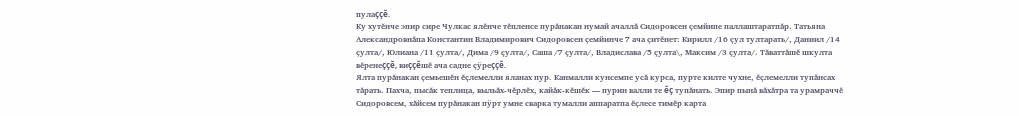пулаççĕ.
Ку хутĕнче эпир сире Чулкас ялĕнче тĕпленсе пурăнакан нумай ачаллă Сидоровсен çемйипе паллаштаратпăр. Татьяна Александровнăпа Константин Владимирович Сидоровсен çемйинче 7 ача çитĕнет: Кирилл /16 çул тултарать/, Даниил /14 çулта/, Юлиана /11 çулта/, Дима /9 çулта/, Саша /7 çулта/, Владислава /5 çулта\, Максим /3 çулта/. Тăваттăшĕ шкулта вĕренеççĕ, виççĕшĕ ача садне çÿреççĕ.
Ялта пурăнакан çемьешĕн ĕçлемелли яланах пур. Канмалли кунсемпе усă курса, пурте килте чухне, ĕçлемелли тупăнсах тăрать. Пахча, пысăк теплица, выльăх-чĕрлĕх, кайăк-кĕшĕк — пурин валли те ĕç тупăнать. Эпир пынă вăхăтра та урамраччĕ Сидоровсем, хăйсем пурăнакан пÿрт умне сварка тумалли аппаратпа ĕçлесе тимĕр карта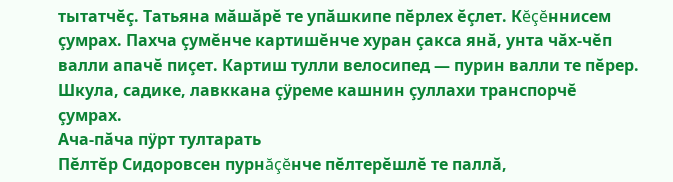тытатчĕç. Татьяна мăшăрĕ те упăшкипе пĕрлех ĕçлет. Кĕçĕннисем çумрах. Пахча çумĕнче картишĕнче хуран çакса янă, унта чăх-чĕп валли апачĕ пиçет. Картиш тулли велосипед — пурин валли те пĕрер. Шкула, садике, лавккана çÿреме кашнин çуллахи транспорчĕ çумрах.
Ача-пăча пÿрт тултарать
Пĕлтĕр Сидоровсен пурнăçĕнче пĕлтерĕшлĕ те паллă,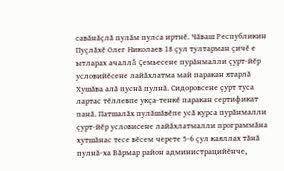савăнăçлă пулăм пулса иртнĕ. Чăваш Республикин Пуçлăхĕ Олег Николаев 18 çул тултарман çичĕ е ытларах ачаллă çемьесене пурăнмалли çурт-йĕр условийĕсене лайăхлатма май паракан ятарлă Хушăва алă пуснă пулнă. Сидоровсене çурт туса лартас тĕллевпе укçа-тенкĕ паракан сертификат панă. Патшалăх пулăшăвĕпе усă курса пурăнмалли çурт-йĕр условисене лайăхлатмалли программăна хутшăнас тесе вĕсем черете 5-6 çул каяллах тăнă пулнă-ха Вăрмар район администрацийĕнче,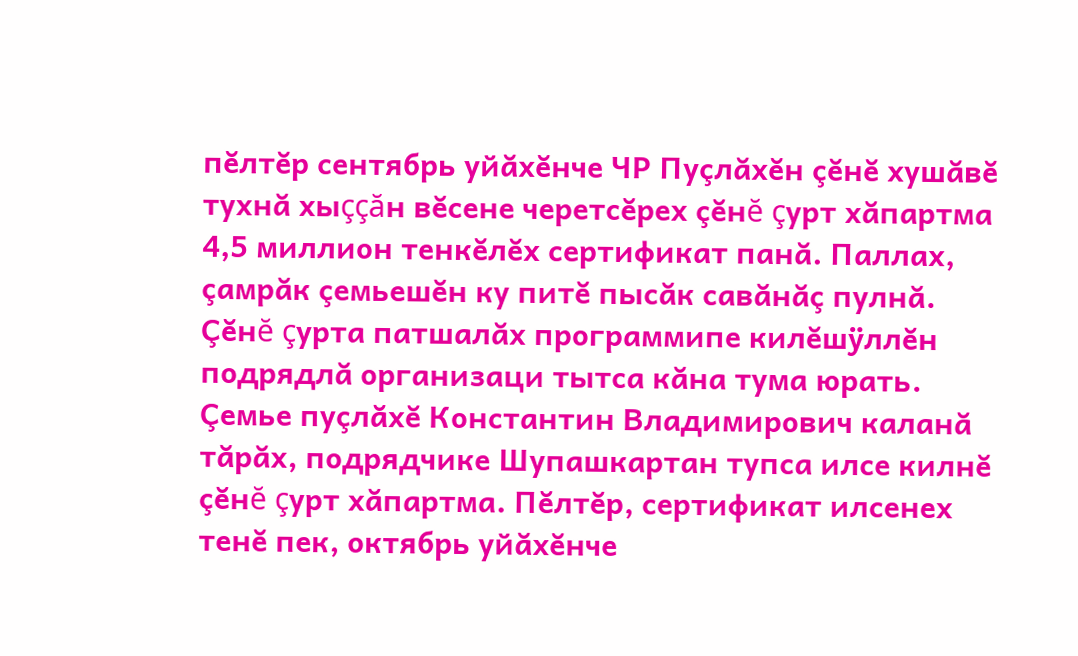пĕлтĕр сентябрь уйăхĕнче ЧР Пуçлăхĕн çĕнĕ хушăвĕ тухнă хыççăн вĕсене черетсĕрех çĕнĕ çурт хăпартма 4,5 миллион тенкĕлĕх сертификат панă. Паллах, çамрăк çемьешĕн ку питĕ пысăк савăнăç пулнă. Çĕнĕ çурта патшалăх программипе килĕшÿллĕн подрядлă организаци тытса кăна тума юрать. Çемье пуçлăхĕ Константин Владимирович каланă тăрăх, подрядчике Шупашкартан тупса илсе килнĕ çĕнĕ çурт хăпартма. Пĕлтĕр, сертификат илсенех тенĕ пек, октябрь уйăхĕнче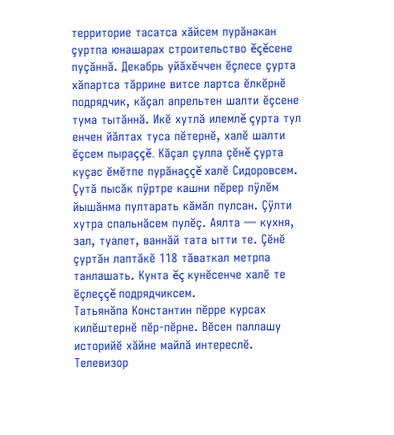территорие тасатса хăйсем пурăнакан çуртпа юнашарах строительство ĕçĕсене пуçăннă. Декабрь уйăхĕччен ĕçлесе çурта хăпартса тăррине витсе лартса ĕлкĕрнĕ подрядчик, кăçал апрельтен шалти ĕçсене тума тытăннă. Икĕ хутлă илемлĕ çурта тул енчен йăлтах туса пĕтернĕ, халĕ шалти ĕçсем пыраççĕ. Кăçал çулла çĕнĕ çурта куçас ĕмĕтпе пурăнаççĕ халĕ Сидоровсем. Çутă пысăк пÿртре кашни пĕрер пÿлĕм йышăнма пултарать кăмăл пулсан. Çÿлти хутра спальнăсем пулĕç. Аялта — кухня, зал, туалет, ваннăй тата ытти те. Çĕнĕ çуртăн лаптăкĕ 118 тăваткал метрпа танлашать. Кунта ĕç кунĕсенче халĕ те ĕçлеççĕ подрядчиксем.
Татьянăпа Константин пĕрре курсах килĕштернĕ пĕр-пĕрне. Вĕсен паллашу историйĕ хăйне майлă интереслĕ. Телевизор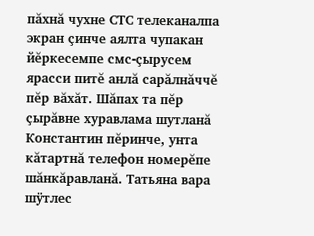пăхнă чухне СТС телеканалпа экран çинче аялта чупакан йĕркесемпе смс-çырусем ярасси питĕ анлă сарăлнăччĕ пĕр вăхăт. Шăпах та пĕр çырăвне хуравлама шутланă Константин пĕринче, унта кăтартнă телефон номерĕпе шăнкăравланă. Татьяна вара шÿтлес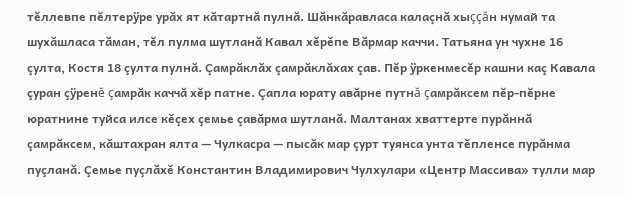тĕллевпе пĕлтерÿре урăх ят кăтартнă пулнă. Шăнкăравласа калаçнă хыççăн нумай та шухăшласа тăман, тĕл пулма шутланă Кавал хĕрĕпе Вăрмар каччи. Татьяна ун чухне 16 çулта, Костя 18 çулта пулнă. Çамрăклăх çамрăклăхах çав. Пĕр ÿркенмесĕр кашни каç Кавала çуран çÿренĕ çамрăк каччă хĕр патне. Çапла юрату авăрне путнă çамрăксем пĕр-пĕрне юратнине туйса илсе кĕçех çемье çавăрма шутланă. Малтанах хваттерте пурăннă çамрăксем, кăштахран ялта — Чулкасра — пысăк мар çурт туянса унта тĕпленсе пурăнма пуçланă. Çемье пуçлăхĕ Константин Владимирович Чулхулари «Центр Массива» тулли мар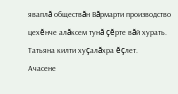яваплă обществăн Вăрмарти производство цехĕнче алăксем тунă çĕрте вăй хурать. Татьяна килти хуçалăхра ĕçлет.
Ачасене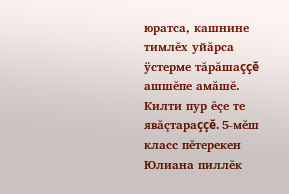юратса, кашнине тимлĕх уйăрса ÿстерме тăрăшаççĕ ашшĕпе амăшĕ. Килти пур ĕçе те явăçтараççĕ. 5-мĕш класс пĕтерекен Юлиана пиллĕк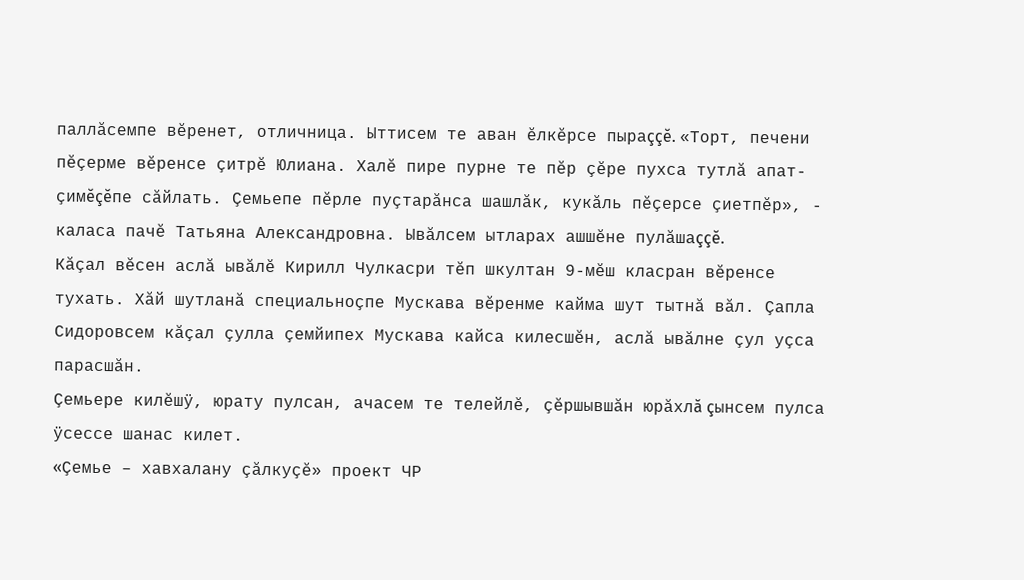паллăсемпе вĕренет, отличница. Ыттисем те аван ĕлкĕрсе пыраççĕ. «Торт, печени пĕçерме вĕренсе çитрĕ Юлиана. Халĕ пире пурне те пĕр çĕре пухса тутлă апат-çимĕçĕпе сăйлать. Çемьепе пĕрле пуçтарăнса шашлăк, кукăль пĕçерсе çиетпĕр», - каласа пачĕ Татьяна Александровна. Ывăлсем ытларах ашшĕне пулăшаççĕ.
Кăçал вĕсен аслă ывăлĕ Кирилл Чулкасри тĕп шкултан 9-мĕш класран вĕренсе тухать. Хăй шутланă специальноçпе Мускава вĕренме кайма шут тытнă вăл. Çапла Сидоровсем кăçал çулла çемйипех Мускава кайса килесшĕн, аслă ывăлне çул уçса парасшăн.
Çемьере килĕшÿ, юрату пулсан, ачасем те телейлĕ, çĕршывшăн юрăхлă çынсем пулса ÿсессе шанас килет.
«Çемье – хавхалану çăлкуçĕ» проект ЧР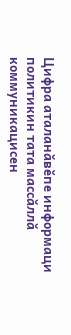Цифра аталанăвĕпе информаци политикин тата массăллă коммуникацисен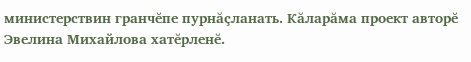министерствин гранчĕпе пурнăçланать. Кăларăма проект авторĕ Эвелина Михайлова хатĕрленĕ.